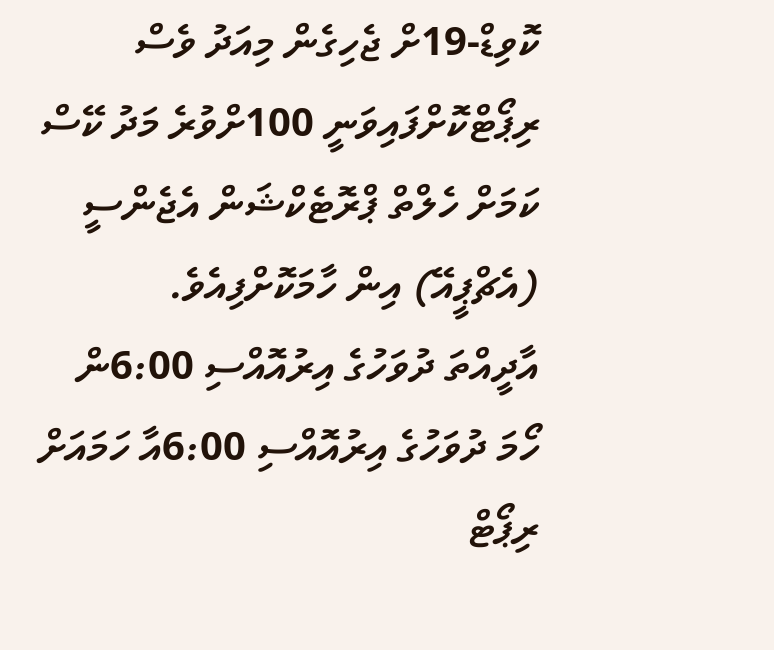ކޮވިޑް-19ށް ޖެހިގެން މިއަދު ވެސް ރިޕޯޓްކޮށްފައިވަނީ 100ށްވުރެ މަދު ކޭސް ކަމަށް ހެލްތް ޕްރޮޓެކްޝަން އެޖެންސީ (އެޗްޕީއޭ) އިން ހާމަކޮށްފިއެވެ.
އާދީއްތަ ދުވަހުގެ އިރުއޮއްސި 6:00ން ހޯމަ ދުވަހުގެ އިރުއޮއްސި 6:00އާ ހަމައަށް ރިޕޯޓް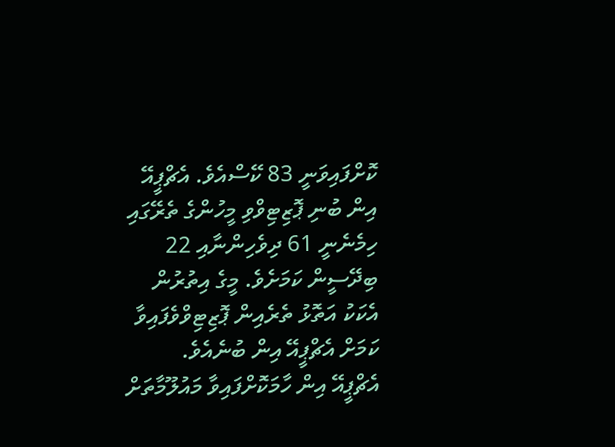ކޮށްފައިވަނީ 83 ކޭސްއެވެ. އެޗްޕީއޭ އިން ބުނި ޕޮޒިޓިވްވި މީހުންގެ ތެރޭގައި ހިމެނެނީ 61 ދިވެހިންނާއި 22 ބިދޭސީން ކަމަށެވެ. މީގެ އިތުރުން އެކަކު އަތޮޅު ތެރެއިން ޕޮޒިޓިވްވެފައިވާ ކަމަށް އެޗްޕީއޭ އިން ބުނެއެވެ.
އެޗްޕީއޭ އިން ހާމަކޮށްފައިވާ މައުލޫމާތަށް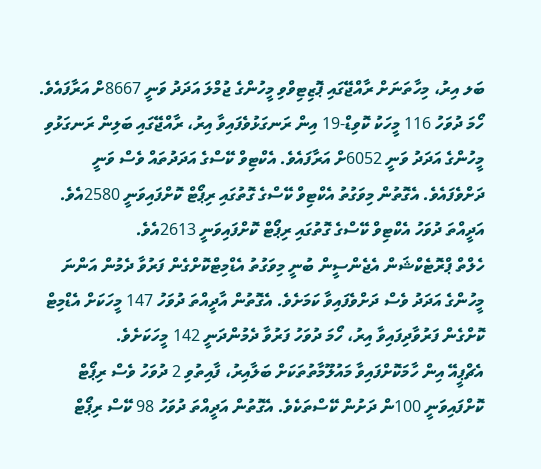ބަލ އިރު، މިހާތަނަށް ރާއްޖޭގައި ޕޮޒިޓިވްވި މީހުންގެ ޖުމްލަ އަދަދު ވަނީ 8667ށް އަރާފައެވެ. ހޯމަ ދުވަހު 116 މީހަކު ކޮވިޑް-19 އިން ރަނގަޅުވެފައިވާ އިރު، ރާއްޖޭގައި ބަލިން ރަނގަޅުވި މީހުންގެ އަދަދު ވަނީ 6052ށް އަރާފައެވެ. އެކްޓިވް ކޭސްގެ އަދަދުތައް ވެސް ވަނީ ދަށްވެފައެވެ. އެގޮތުން މިވަގުތު އެކްޓިވް ކޭސްގެ ގޮތުގައި ރިޕޯޓް ކޮށްފައިވަނީ 2580އެވެ. އަދީއްތަ ދުވަހު އެކްޓިވް ކޭސްގެ ގޮތުގައި ރިޕޯޓް ކޮށްފައިވަނީ 2613އެވެ.
ހެލްތް ޕްރޮޓެކްޝަން އެޖެންސީން ބުނީ މިވަގުތު އެޑްމިޓްކޮށްގެން ފަރުވާ ދެމުން އަންނަ މީހުންގެ އަދަދު ވެސް ދަށްވެފައިވާ ކަމަށެވެ. އެގޮތުން އާދީއްތަ ދުވަހު 147 މީހަކަށް އެޑްމިޓް ކޮށްގެން ފަރުވާދިފައިވާ އިރު، ހޯމަ ދުވަހު ފަރުވާ ދެމުންދަނީ 142 މީހަކަށެވެ.
އެޗްޕީއޭ އިން ހާމަކޮށްފައިވާ މައުލޫމާތުތަކަށް ބަލާއިރު، ފާއިތުވި 2 ދުވަހު ވެސް ރިޕޯޓް ކޮށްފައިވަނީ 100ން ދަށުން ކޭސްތަކެވެ. އެގޮތުން އަދީއްތަ ދުވަހު 98 ކޭސް ރިޕޯޓް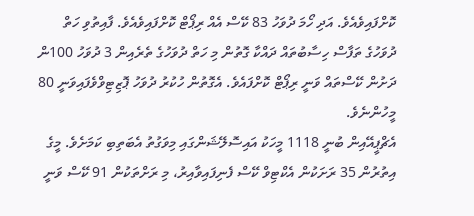ކޮށްފައިވެއެވެ. އަދި ހޯމަ ދުވަހު 83 ކޭސް އެއް ރިޕޯޓް ކޮށްފައިވެއެވެ. ފާއިތުވި ހަތް ދުވަހުގެ ތަފާސް ހިސާބުތައް ދައްކާ ގޮތުން މި ހަތް ދުވަހުގެ ތެރެއިން 3 ދުވަހު 100ން ދަށުން ކޭސްތައް ވަނީ ރިޕޯޓް ކޮށްފައެވެ. އެގޮތުން ހުކުރު ދުވަހު ޕޮޒިޓިވްވެފައިވަނީ 80 މީހުންނެވެ.
އެޗްޕީއޭއިން ބުނީ 1118 މީހަކު އައިސޮލޭޝަންގައި މިވަގުތު އެބަތިބި ކަމަށެވެ. މީގެ އިތުރުން 35 ރަށަކުން އެކްޓިވް ކޭސް ފެނިފައިވާއިރު، މި ރަށްތަކުން 91 ކޭސް ވަނީ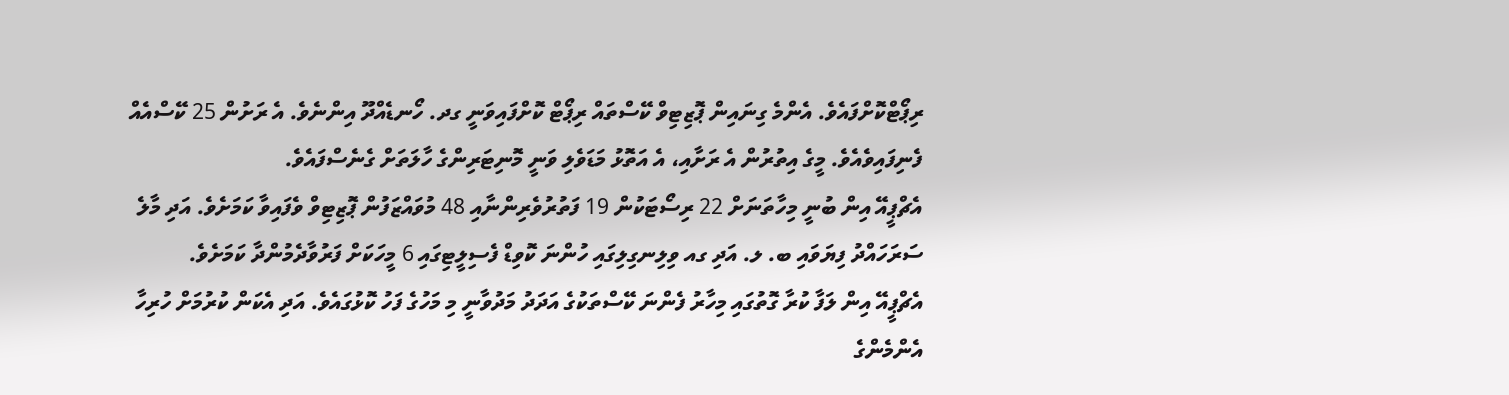ރިޕޯޓްކޮށްފައެވެ. އެންމެ ގިނައިން ޕޮޒިޓިވް ކޭސްތައް ރިޕޯޓް ކޮށްފައިވަނީ ގދ. ހޯނޑެއްދޫ އިންނެވެ. އެ ރަށުން 25 ކޭސްއެއް ފެނިފައިވެއެވެ. މީގެ އިތުރުން އެ ރަށާއި، އެ އަތޮޅު މަޑަވެލި ވަނީ މޮނިޓަރިންގެ ހާލަތަށް ގެނެސްފައެވެ.
އެޗްޕީއޭ އިން ބުނީ މިހާތަނަށް 22 ރިސޯޓަކުން 19 ފަތުރުވެރިންނާއި 48 މުވައްޒަފުން ޕޮޒިޓިވް ވެފައިވާ ކަމަށެވެ. އަދި މާލެ ސަރަހައްދު ފިޔަވައި ބ. ލ. އަދި ގއ ވިލިނގިލިގައި ހުންނަ ކޮވިޑް ފެސިލީޓިގައި 6 މީހަކަށް ފަރުވާދެމުންދާ ކަމަށެވެ.
އެޗްޕީއޭ އިން ލަފާ ކުރާ ގޮތުގައި މިހާރު ފެންނަ ކޭސްތަކުގެ އަދަދު މަދުވާނީ މި މަހުގެ ފަހު ކޮޅުގައެވެ. އަދި އެކަން ކުރުމަށް ހުރިހާ އެންމެންގެ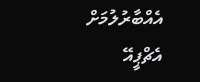އެއްބާރުލުމަށް އެޗްޕީއޭ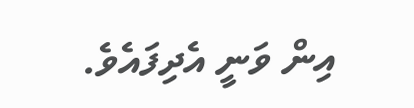އިން ވަނީ އެދިފައެވެ.